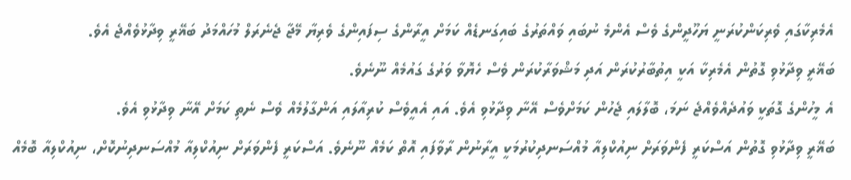އެމެރިކާގައި ވެރިކަންކުރަނީ ޔަހޫދީންގެ ވެސް އެންމެ ނުބައި ވައްތަރުގެ ބައިގަނޑެއް ކަމަށް އީރާންގެ ސިފައިންގެ ވެރިޔާ މޭޖާ ޖެނެރަލް މުހައްމަދު ބަޣޭރީ ވިދާޅުވެއްޖެ އެވެ.
ބަޣޭރީ ވިދާޅުވި ގޮތުން އެމެރިކާ އަކީ އިތުބާރުކުރަން އަދި މަޝްވަރާކުރަން ވެސް ހެޔޮވާ ވަރުގެ ގައުމެއް ނޫނެވެ.
އެ މީހުންގެ ގޮތަކީ ވައުދެއްވެއްޖެ ނަމަ، ބޮލާލައި ޖެހުން ކަމަށްވެސް އޭނާ ވިދާޅުވި އެވެ. އައި އެއީވެސް ކުރިއާލައި އަންގާލުމެއް ވެސް ނެތި ކަމަށް އޭނާ ވިދާޅުވި އެވެ.
ބަޣޭރީ ވިދާޅުވި ގޮތުން އަސްކަރީ ފެންވަރަށް ނިއުކްލިއާ މުއްސަނދިކުރުމަކީ އީރާނުން ރާވާފައި އޮތް ކަމެއް ނޫނެވެ. އަސްކަރީ ފެންވަރަށް ނިއުކްލިއާ މުއްސަނދިނުކޮށް، ނިއުކްލިއާ ބޮމެއް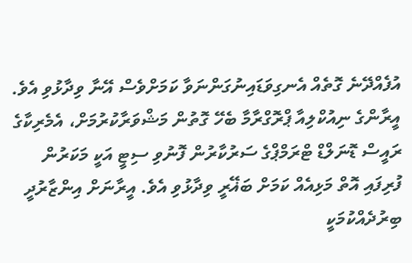އުފެއްދޭނެ ގޮތެއް އެނގިވަޑައިނުގަންނަވާ ކަމަށްވެސް އޭނާ ވިދާޅުވި އެވެ.
އީރާންގެ ނިއުކްލިއާ ޕްރޮގްރާމާ ބެހޭ ގޮތުން މަޝްވަރާކުރުމަށް، އެމެރިކާގެ ރައީސް ޑޮނަލްޑް ޓްރަމްޕްގެ ސަރުކާރުން ފޮނުވި ސިޓީ އަކީ މަކަރުން ފުރިފައި އޮތް މަޅިއެއް ކަމަށް ބަޣޭރީ ވިދާޅުވި އެވެ. އީރާނަށް އިންޒާރުދީ ބިރުދެއްކުމަކީ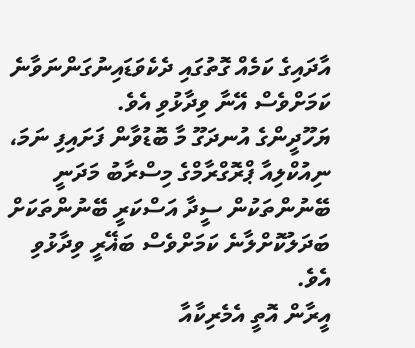އާދައިގެ ކަމެއް ގޮތުގައި ދެކެވަޑައިނުގަންނަވާނެ ކަމަށްވެސް އޭނާ ވިދާޅުވި އެވެ.
ޔަހޫދީންގެ އުނދަގޫ މާ ބޮޑުވާން ފަށައިފި ނަމަ، ނިއުކްލިއާ ޕްރޮގްރާމްގެ މިސްރާބު މަދަނީ ބޭނުންތަކުން ސީދާ އަސްކަރީ ބޭނުންތަކަށް ބަދަލުކޮށްލާނެ ކަމަށްވެސް ބަޣޭރީ ވިދާޅުވި އެވެ.
އީރާން އޮތީ އެމެރިކާއާ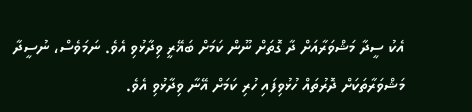އެކު ސީދާ މަޝްވަރާއަށް ދާ ގޮތަށް ނޫން ކަމަށް ބަޣޭރީ ވިދާޅުވި އެވެ. ނަމަވެސް، ނުސީދާ މަޝްވަރާތަކަށް ދޮރުތައް ހުޅުވިފައި ހުރި ކަމަށް އޭނާ ވިދާޅުވި އެވެ.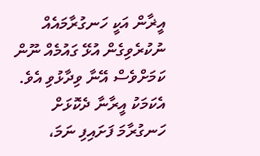އީޜާން އަކީ ހަނގުރާމައެއް ނުކުރެވިގެން އުޅޭ ގައުމެއް ނޫން ކަމަށްވެސް އޭނާ ވިދާޅުވި އެވެ. އެކަމަކު އީރާނާ ދެކޮޅަށް ހަނގުރާމަ ފަށައިފި ނަމަ،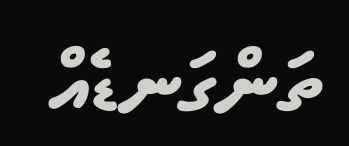ތަންގަނޑެއް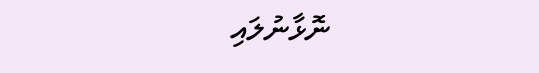ނޮޅާނުލައި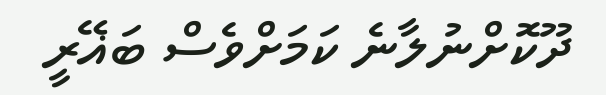ދޫކޮށްނުލާނެ ކަމަށްވެސް ބަޣޭރީ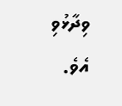ވިދާޅުވި އެވެ.